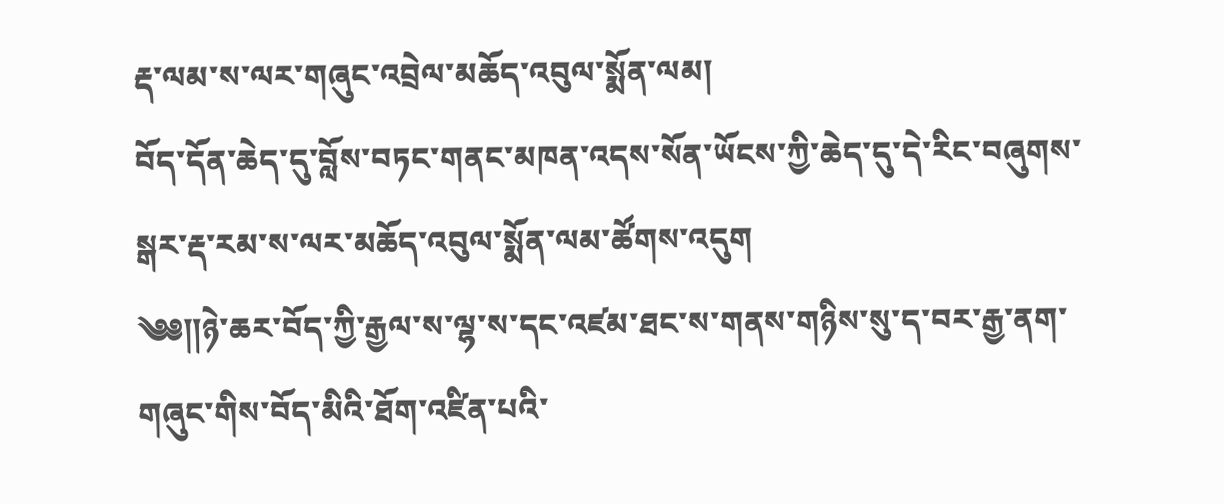རྡ་ལམ་ས་ལར་གཞུང་འབྲེལ་མཆོད་འབུལ་སྨོན་ལམ།
བོད་དོན་ཆེད་དུ་བློས་བཏང་གནང་མཁན་འདས་སོན་ཡོངས་ཀྱི་ཆེད་དུ་དེ་རིང་བཞུགས་སྒར་རྡ་རམ་ས་ལར་མཆོད་འབུལ་སྨོན་ལམ་ཚོགས་འདུག
༄༅༎ཉེ་ཆར་བོད་ཀྱི་རྒྱལ་ས་ལྷ་ས་དང་འཛམ་ཐང་ས་གནས་གཉིས་སུ་ད་བར་རྒྱ་ནག་གཞུང་གིས་བོད་མིའི་ཐོག་འཛིན་པའི་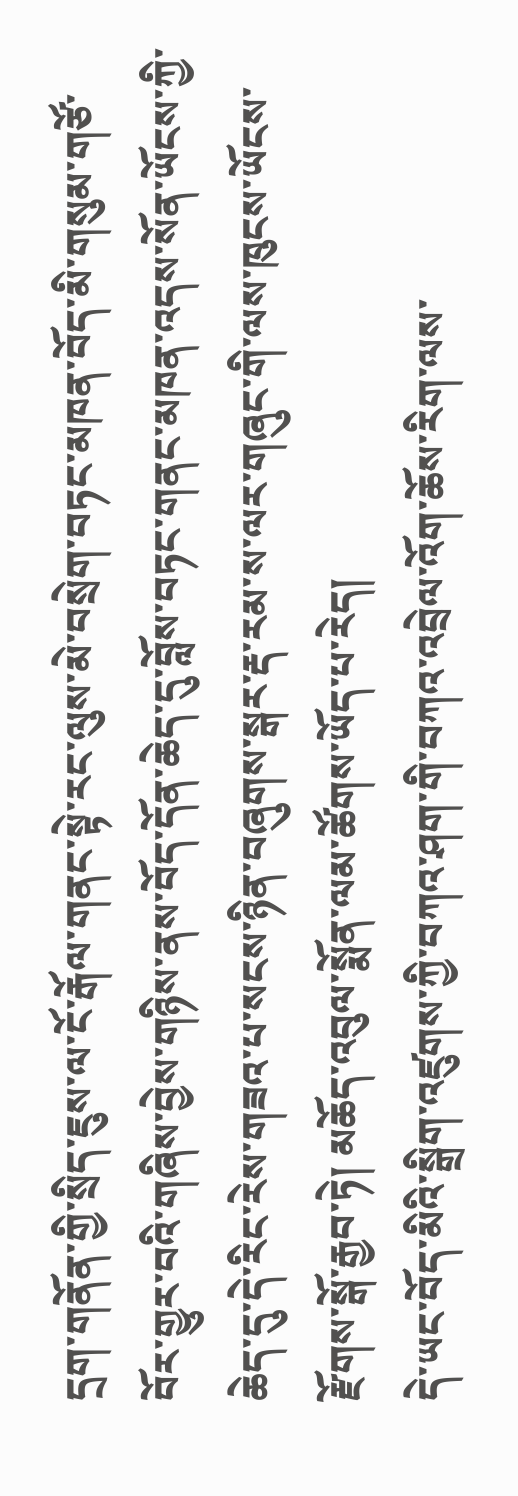དྲག་གནོན་གྱི་སྲིད་ཇུས་ལ་ངོ་རྒོལ་གནང་སྟེ་རང་ལུས་མེ་བསྲེག་བཏང་མཁན་བོད་མི་གསུམ་གཙོ་བོར་གྱུར་བའི་གཞིས་བྱེས་གཉིས་ནས་བོད་དོན་ཆེད་དུ་བློས་བཏང་གནང་མཁན་འདས་སོན་ཡོངས་ཀྱི་ཆེད་དུ་དེ་རིང་རེས་གཟའ་པ་སངས་ཉིན་བཞུགས་སྒར་རྡ་རམ་ས་ལར་གཞུང་གི་ལས་ཁུངས་ཡོངས་རྫོགས་སྒོ་རྒྱབ་ཏེ། མཆོད་འབུལ་སྨོན་ལམ་ཚོགས་ཡོད་པ་རེད།
དེ་ཡང་བོད་མིའི་སྒྲིག་འཛུགས་ཀྱི་བཀའ་ཤག་གི་བཀའ་འབྲེལ་འོག་ཆོས་རིག་ལས་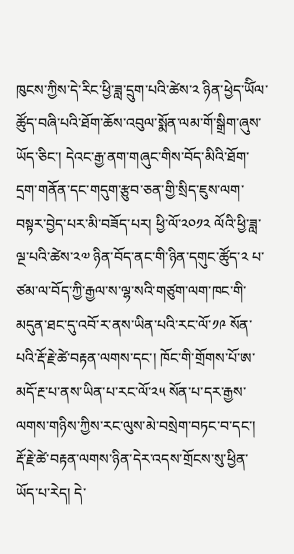ཁུངས་ཀྱིས་དེ་རིང་ཕྱི་ཟླ་དྲུག་པའི་ཚེས་༢ ཉིན་ཕྱེད་ཡོིལ་ཚོུད་བཞི་པའི་ཐོག་ཆོས་འབུལ་སྨོན་ལམ་གོ་སྒྲིག་ཞུས་ཡོད་ཅིང་། དེའང་རྒྱ་ནག་གཞུང་གིས་བོད་མིའི་ཐོག་དྲག་གནོན་དང་གདུག་རྩུབ་ཅན་གྱི་སྲིད་ཇུས་ལག་བསྟར་བྱེད་པར་མི་བཟོད་པར། ཕྱི་ལོ་༢༠༡༢ ལོའི་ཕྱི་ཟླ་ལྔ་པའི་ཚེས་༢༧ ཉིན་བོད་ནང་གི་ཉིན་དགུང་ཚོུད་༢ པ་ཙམ་ལ་བོད་ཀྱི་རྒྱལ་ས་ལྷ་སའི་གཙུག་ལག་ཁང་གི་མདུན་ཐང་དུ་འབོ་ར་ནས་ཡིན་པའི་རང་ལོ་༡༩ སོན་པའི་རྡོ་རྗེ་ཚེ་བརྟན་ལགས་དང་། ཁོང་གི་གྲོགས་པོ་ཨ་མདོ་རྔ་པ་ནས་ཡིན་པ་རང་ལོ་༢༥ སོན་པ་དར་རྒྱས་ལགས་གཉིས་ཀྱིས་རང་ལུས་མེ་བསྲེག་བཏང་བ་དང་། རྡོ་རྗེ་ཚེ་བརྟན་ལགས་ཉིན་དེར་འདས་གྲོངས་སུ་ཕྱིན་ཡོད་པ་རེད། དེ་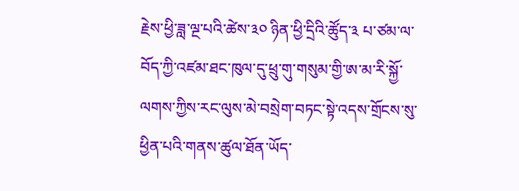རྗེས་ཕྱི་ཟླ་ལྔ་པའི་ཚེས་༣༠ ཉིན་ཕྱི་དྲིའི་ཚོུད་༣ པ་ཙམ་ལ་བོད་ཀྱི་འཛམ་ཐང་ཁུལ་དུ་ཕྲུ་གུ་གསུམ་གྱི་ཨ་མ་རི་སྐྱོ་ལགས་ཀྱིས་རང་ལུས་མེ་བསྲེག་བཏང་སྟེ་འདས་གྲོངས་སུ་ཕྱིན་པའི་གནས་ཚུལ་ཐོན་ཡོད་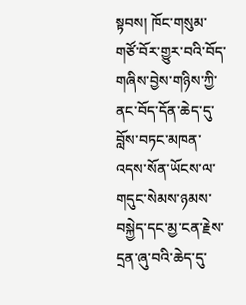སྟབས། ཁོང་གསུམ་གཙོ་བོར་གྱུར་བའི་བོད་གཞིས་བྱེས་གཉིས་ཀྱི་ནང་བོད་དོན་ཆེད་དུ་བློས་བཏང་མཁན་འདས་སོན་ཡོངས་ལ་གདུང་སེམས་ཉམས་བསྐྱེད་དང་མྱ་ངན་རྗེས་དྲན་ཞུ་བའི་ཆེད་དུ་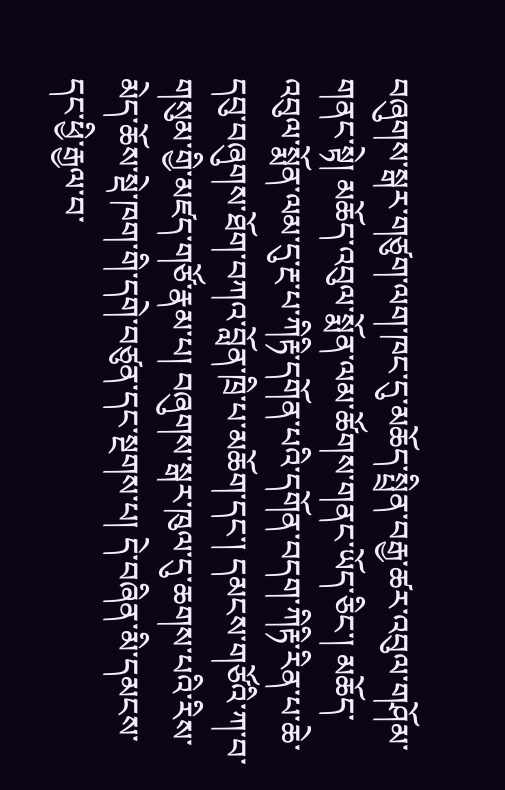བཞུགས་སྒར་གཙུག་ལག་ཁང་དུ་མཆོད་སྤྲིན་བརྒྱ་ཚར་འབུལ་གཤོམ་གནང་སྟེ། མཆོད་འབུལ་སྨོན་ལམ་ཚོགས་གནང་ཡོད་ཅིང་། མཆོད་འབུལ་སྨོན་ལམ་དུ་རྔ་པ་ཀིརྟི་དགོན་པའི་དགོན་བདག་ཀིརྟི་རིན་པ་ཆེ་དབུ་བཞུགས་ཐོག་བཀའ་བློན་ཁྲི་པ་མཆོག་དང་། དམངས་གཙོའི་ཀ་བ་གསུམ་གྱི་མཛད་གཙོ་རྣམ་པ། བཞུགས་སྒར་ཁུལ་དུ་ཆགས་པའི་རིས་མེད་ཆོས་སྡེ་ཁག་གི་དགེ་བཙུན་དང་སྔགས་པ། དེ་བཞིན་མི་དམངས་དང་ཕྱི་རྒྱལ་བ་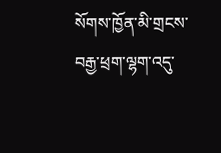སོགས་ཁྱོན་མི་གྲངས་བརྒྱ་ཕྲག་ལྷག་འདུ་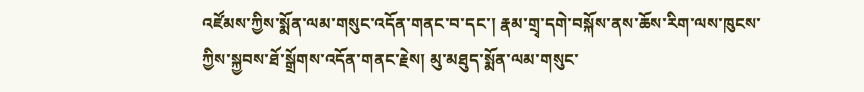འཛོམས་ཀྱིས་སྨོན་ལམ་གསུང་འདོན་གནང་བ་དང་། རྣམ་གྲྭ་དགེ་བསྐོས་ནས་ཆོས་རིག་ལས་ཁུངས་ཀྱིས་སྐྱབས་ཐོ་སྒྲོགས་འདོན་གནང་རྗེས། མུ་མཐུད་སྨོན་ལམ་གསུང་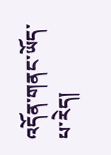འདོན་གནང་ཡོད་པ་རེད།